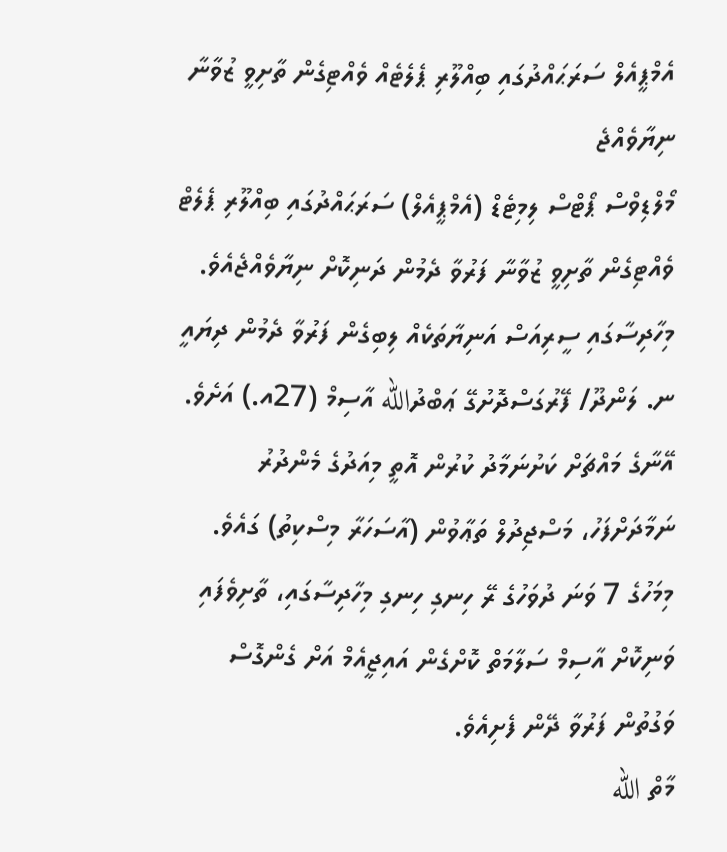އެމްޕީއެލް ސަރަޙައްދުގައި ބިއްލޫރި ޕެލެޓެއް ވެއްޓިގެން ތާށިވީ ޒުވާނާ ނިޔާވެއްޖެ
މޯލްޑިވްސް ޕޯޓްސް ލިމިޓެޑް (އެމްޕީއެލް) ސަރަޙައްދުގައި ބިއްލޫރި ޕެލެޓް ވެއްޓިގެން ތާށިވީ ޒުވާނާ ފަރުވާ ދެމުން ދަނިކޮށް ނިޔާވެއްޖެއެވެ.
މިހާދިސާގައި ސީރިއަސް އަނިޔާތަކެއް ލިބިގެން ފަރުވާ ދެމުން ދިޔައީ ނ. ލަންދޫ/ ފޭރުގަސްދޮށުގޭ ޢަބްދުالله އާސިމް (27އ.) އަށެވެ.
އޭނާގެ މައްޗަށް ކަށުނަމާދު ކުރުން އޮތީ މިއަދުގެ މެންދުރު ނަމާދަށްފަހު، މަސްޖިދުލް ތަޢާވުން (އާސަހަރާ މިސްކިތު) ގައެވެ.
މިމަހުގެ 7 ވަނަ ދުވަހުގެ ރޭ ހިނގި ހިނގި މިހާދިސާގައި، ތާށިވެފައި ވަނިކޮށް އާސިމް ސަލާމަތް ކޮށްގެން އައިޖީއެމް އަށް ގެންގޮސް ވަގުތުން ފަރުވާ ދޭން ފެށިއެވެ.
މާތް الله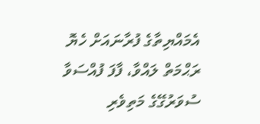އެމައްޔިތާގެ ފުރާނައަށް ހެޔޮ ރަޙްމަތް ލައްވާ، ފާފަ ފުއްސަވާ ސުވަރުގޭގެ މަތިވެރި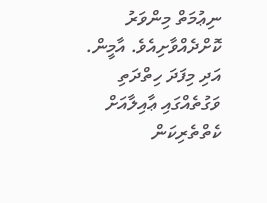ނިޢުމަތް މިންވަރު ކޮށްދެއްވާށިއެވެ. އާމީން. އަދި މިފަދަ ހިތްދަތި ވަގުތެއްގައި ޢާއިލާއަށް ކެތްތެރިކަން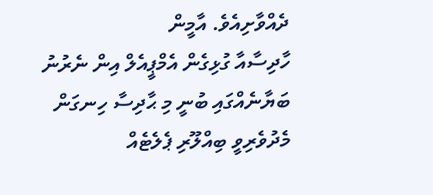ދެއްވާށިއެވެ. އާމީން
ހާދިސާއާ ގުޅިގެން އެމްޕީއެލް އިން ނެރުނު ބަޔާނެއްގައި ބުނީ މި ޙާދިސާ ހިނގަން މެދުވެރިވީ ބިއްލޫރި ޕެލެޓެއް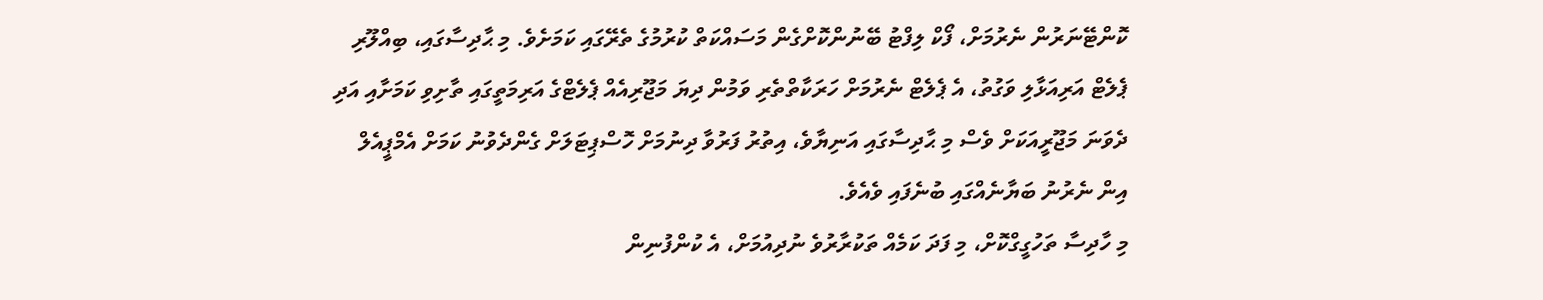ކޮންޓޭނަރުން ނެރުމަށް، ފޯކް ލިފްޓު ބޭނުންކޮށްގެން މަސައްކަތް ކުރުމުގެ ތެރޭގައި ކަމަށެވެ. މި ޙާދިސާގައި، ބިއްލޫރި ޕެލެޓް އަރިއަޅާލި ވަގުތު، އެ ޕެލެޓް ނެރުމަށް ހަރަކާތްތެރި ވަމުން ދިޔަ މަޖޫރިއެއް ޕެލެޓްގެ އަރިމަތީގައި ތާށިވި ކަމަށާއި އަދި ދެވަނަ މަޖޫރީއަކަށް ވެސް މި ޙާދިސާގައި އަނިޔާވެ، އިތުރު ފަރުވާ ދިނުމަށް ހޮސްޕިޓަލަށް ގެންދެވުނު ކަމަށް އެމްޕީއެލް އިން ނެރުނު ބަޔާނެއްގައި ބުނެފައި ވެއެވެ.
މި ހާދިސާ ތަހުގީގްކޮށް، މި ފަދަ ކަމެއް ތަކުރާރުވެ ނުދިއުމަށް، އެ ކުންފުނިން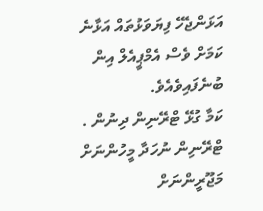އަޅަންޖެހޭ ފިޔަވަޅުތައް އަޅާނެ ކަމަށް ވެސް އެމްޕީއެލް އިން ބުނެފައިވެއެވެ.
ކަމާ ގުޅޭ ޓްރޭނިން ދިނުން . ޓްރޭނިން ނުހަދާ މީހުންނަށް މަޖޫރީންނަށް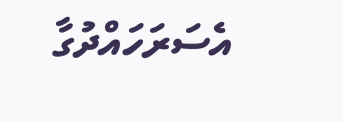އެސަރަހައްދުގާ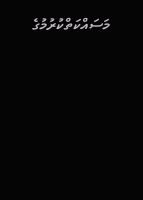މަސައްކަތްކުރުމުގެ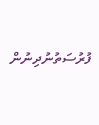ފުރުސަތުނުދިނުން